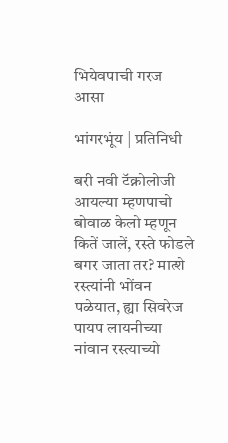भियेवपाची गरज आसा

भांगरभूंय | प्रतिनिधी

बरी नवी टॅक्नोलोजी आयल्या म्हणपाचो बोवाळ केलो म्हणून कितें जालें, रस्ते फोडले बगर जाता तर? मात्शे रस्त्यांनी भोंवन पळेयात, ह्या सिवरेज पायप लायनीच्या नांवान रस्त्याच्यो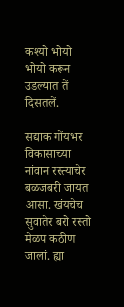कश्यो भोयो भोयो करून उडल्यात तें दिसतलें.

सद्याक गोंयभर विकासाच्या नांवान रस्त्याचेर बळजबरी जायत आसा. खंयचेच सुवातेर बरो रस्तो मेळप कठीण जालां. ह्या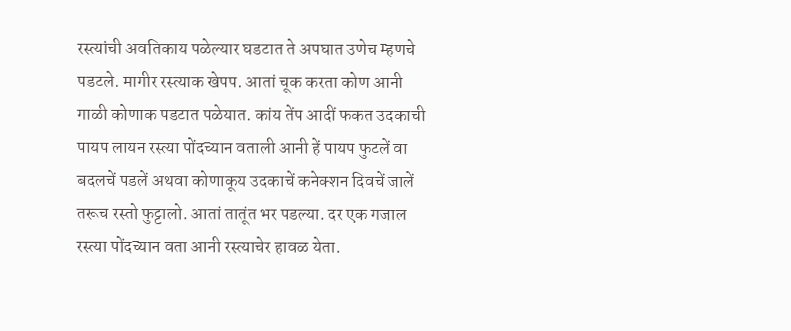रस्त्यांची अवतिकाय पळेल्यार घडटात ते अपघात उणेच म्हणचे पडटले. मागीर रस्त्याक खेपप. आतां चूक करता कोण आनी गाळी कोणाक पडटात पळेयात. कांय तेंप आदीं फकत उदकाची पायप लायन रस्त्या पोंदच्यान वताली आनी हें पायप फुटलें वा बदलचें पडलें अथवा कोणाकूय उदकाचें कनेक्शन दिवचें जालें तरूच रस्तो फुट्टालो. आतां तातूंत भर पडल्या. दर एक गजाल रस्त्या पोंदच्यान वता आनी रस्त्याचेर हावळ येता.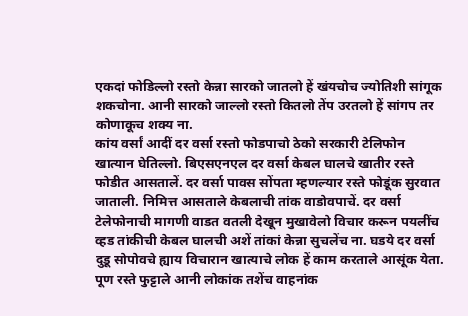एकदां फोडिल्लो रस्तो केन्ना सारको जातलो हें खंयचोच ज्योतिशी सांगूक शकचोना. आनी सारको जाल्लो रस्तो कितलो तेंप उरतलो हें सांगप तर कोणाकूच शक्य ना.
कांय वर्सां आदीं दर वर्सा रस्तो फोडपाचो ठेको सरकारी टेलिफोन खात्यान घेतिल्लो. बिएसएनएल दर वर्सा केबल घालचे खातीर रस्ते फोडीत आसतालें. दर वर्सा पावस सोंपता म्हणल्यार रस्ते फोडूंक सुरवात जाताली. निमित्त आसताले केबलाची तांक वाडोवपाचें. दर वर्सा टेलेफोनाची मागणी वाडत वतली देखून मुखावेलो विचार करून पयलींच व्हड तांकीची केबल घालची अशें तांकां केन्ना सुचलेंच ना. घडये दर वर्सा दुडू सोपोवचे ह्याय विचारान खात्याचे लोक हें काम करताले आसूंक येता. पूण रस्ते फुट्टाले आनी लोकांक तशेंच वाहनांक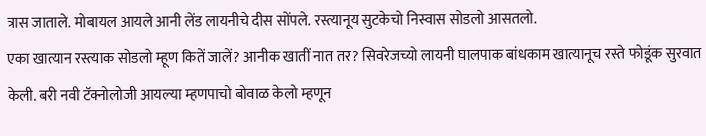त्रास जाताले. मोबायल आयले आनी लेंड लायनीचे दीस सोंपले. रस्त्यानूय सुटकेचो निस्वास सोडलो आसतलो.
एका खात्यान रस्त्याक सोडलो म्हूण कितें जालें? आनीक खातीं नात तर? सिवरेजच्यो लायनी घालपाक बांधकाम खात्यानूच रस्ते फोडूंक सुरवात केली. बरी नवी टॅक्नोलोजी आयल्या म्हणपाचो बोवाळ केलो म्हणून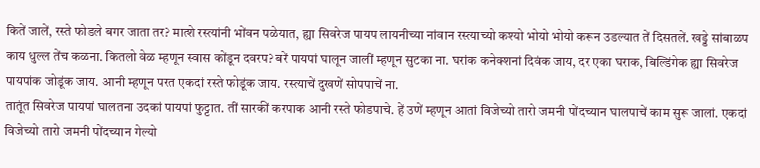कितें जालें, रस्ते फोडले बगर जाता तर? मात्शे रस्त्यांनी भोंवन पळेयात, ह्या सिवरेज पायप लायनीच्या नांवान रस्त्याच्यो कश्यो भोयो भोयो करून उडल्यात तें दिसतलें. खड्डे सांबाळप काय धुल्ल तेंच कळना. कितलो वेळ म्हणून स्वास कोंडून दवरप? बरें पायपां घालून जालीं म्हणून सुटका ना. घरांक कनेक्शनां दिवंक जाय, दर एका घराक, बिल्डिंगेक ह्या सिवरेज पायपांक जोडूंक जाय. आनी म्हणून परत एकदां रस्ते फोडूंक जाय. रस्त्याचें दुखणें सोपपाचें ना.
तातूंत सिवरेज पायपां घालतना उदकां पायपां फुट्टात. तीं सारकीं करपाक आनी रस्ते फोडपाचे. हें उणें म्हणून आतां विजेच्यो तारो जमनी पोंदच्यान घालपाचें काम सुरू जालां. एकदां विजेच्यो तारो जमनी पोंदच्यान गेल्यो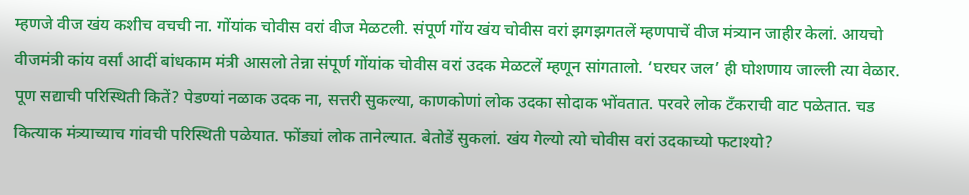म्हणजे वीज खंय कशीच वचची ना. गोंयांक चोवीस वरां वीज मेळटली. संपूर्ण गोंय खंय चोवीस वरां झगझगतलें म्हणपाचें वीज मंत्र्यान जाहीर केलां. आयचो वीजमंत्री कांय वर्सां आदीं बांधकाम मंत्री आसलो तेन्ना संपूर्ण गोंयांक चोवीस वरां उदक मेळटलें म्हणून सांगतालो. ‘घरघर जल’ ही घोशणाय जाल्ली त्या वेळार. पूण सद्याची परिस्थिती कितें? पेडण्यां नळाक उदक ना, सत्तरी सुकल्या, काणकोणां लोक उदका सोदाक भोंवतात. परवरे लोक टँकराची वाट पळेतात. चड कित्याक मंत्र्याच्याच गांवची परिस्थिती पळेयात. फोंड्यां लोक तानेल्यात. बेतोडें सुकलां. खंय गेल्यो त्यो चोवीस वरां उदकाच्यो फटाश्यो?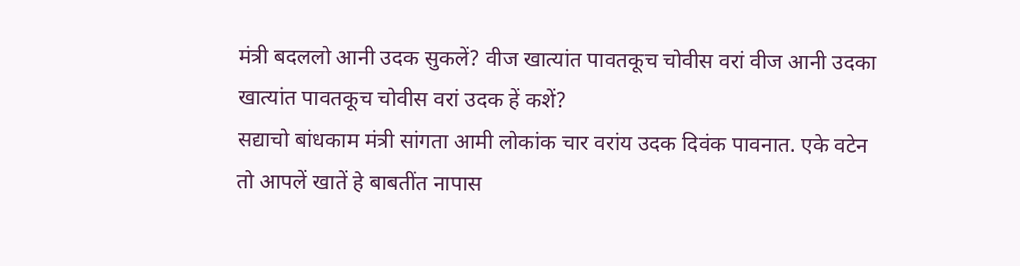मंत्री बदललो आनी उदक सुकलें? वीज खात्यांत पावतकूच चोवीस वरां वीज आनी उदका खात्यांत पावतकूच चोवीस वरां उदक हें कशें?
सद्याचो बांधकाम मंत्री सांगता आमी लोकांक चार वरांय उदक दिवंक पावनात. एके वटेन तो आपलें खातें हे बाबतींत नापास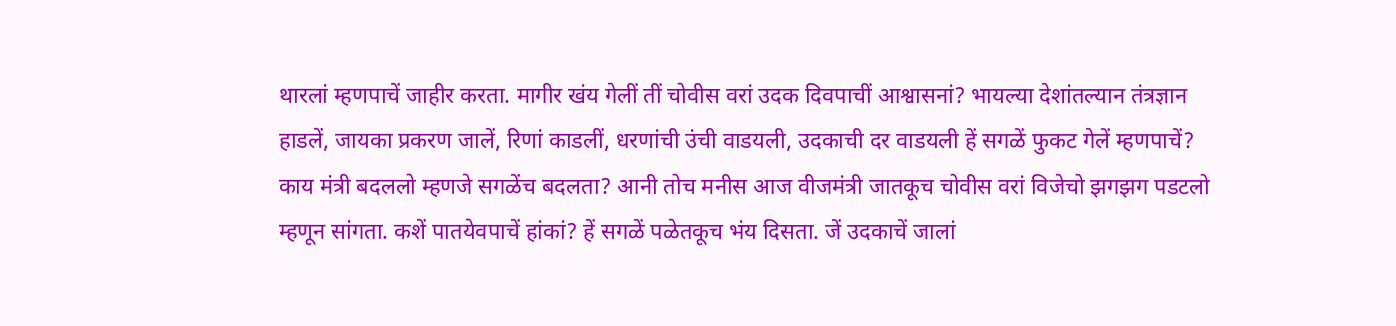थारलां म्हणपाचें जाहीर करता. मागीर खंय गेलीं तीं चोवीस वरां उदक दिवपाचीं आश्वासनां? भायल्या देशांतल्यान तंत्रज्ञान हाडलें, जायका प्रकरण जालें, रिणां काडलीं, धरणांची उंची वाडयली, उदकाची दर वाडयली हें सगळें फुकट गेलें म्हणपाचें? काय मंत्री बदललो म्हणजे सगळेंच बदलता? आनी तोच मनीस आज वीजमंत्री जातकूच चोवीस वरां विजेचो झगझग पडटलो म्हणून सांगता. कशें पातयेवपाचें हांकां? हें सगळें पळेतकूच भंय दिसता. जें उदकाचें जालां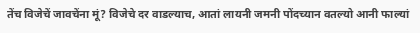तेंच विजेचें जावचेंना मूं? विजेचे दर वाडल्याच, आतां लायनी जमनी पोंदच्यान वतल्यो आनी फाल्यां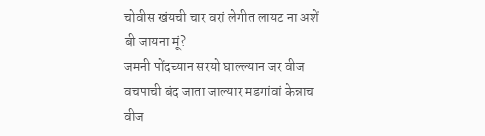चोवीस खंयची चार वरां लेगीत लायट ना अशें बी जायना मूं?
जमनी पोंदच्यान सरयो घाल्ल्यान जर वीज वचपाची बंद जाता जाल्यार मडगांवां केन्नाच वीज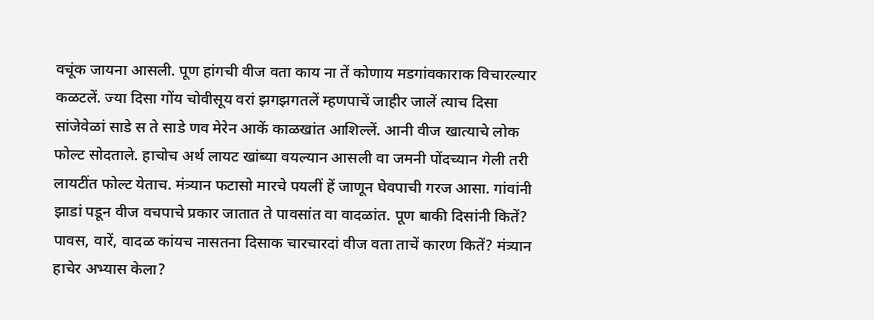वचूंक जायना आसली. पूण हांगची वीज वता काय ना तें कोणाय मडगांवकाराक विचारल्यार कळटलें. ज्या दिसा गोंय चोवीसूय वरां झगझगतलें म्हणपाचें जाहीर जालें त्याच दिसा सांजेवेळां साडे स ते साडे णव मेरेन आकें काळखांत आशिल्लें. आनी वीज खात्याचे लोक फोल्ट सोदताले. हाचोच अर्थ लायट खांब्या वयल्यान आसली वा जमनी पोंदच्यान गेली तरी लायटींत फोल्ट येताच. मंत्र्यान फटासो मारचे पयलीं हें जाणून घेवपाची गरज आसा. गांवांनी झाडां पडून वीज वचपाचे प्रकार जातात ते पावसांत वा वादळांत. पूण बाकी दिसांनी कितें? पावस, वारें, वादळ कांयच नासतना दिसाक चारचारदां वीज वता ताचें कारण कितें? मंत्र्यान हाचेर अभ्यास केला?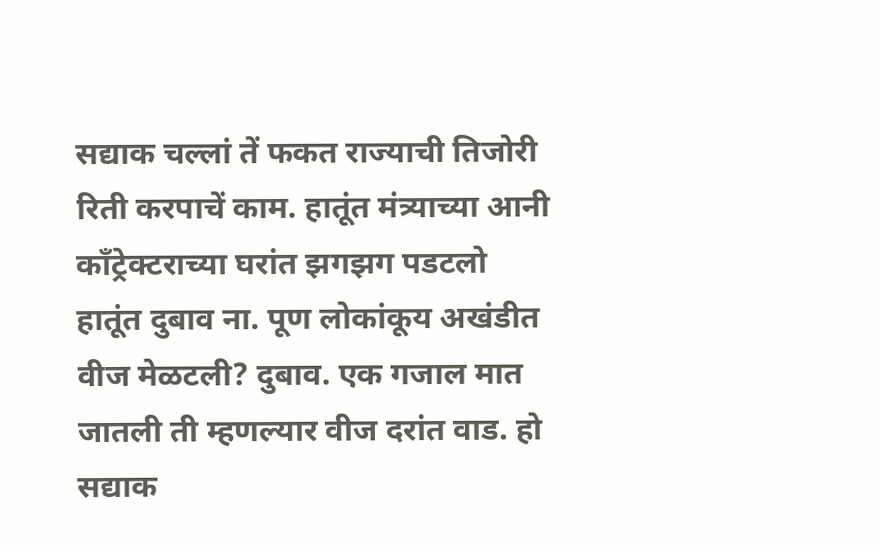सद्याक चल्लां तें फकत राज्याची तिजोरी रिती करपाचें काम. हातूंत मंत्र्याच्या आनी काँट्रेक्टराच्या घरांत झगझग पडटलो हातूंत दुबाव ना. पूण लोकांकूय अखंडीत वीज मेळटली? दुबाव. एक गजाल मात जातली ती म्हणल्यार वीज दरांत वाड. हो सद्याक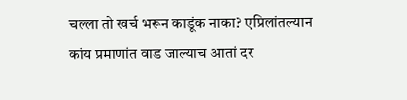चल्ला तो खर्च भरून काडूंक नाका? एप्रिलांतल्यान कांय प्रमाणांत वाड जाल्याच आतां दर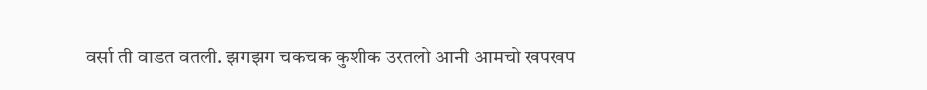वर्सा ती वाडत वतली. झगझग चकचक कुशीक उरतलो आनी आमचो खपखप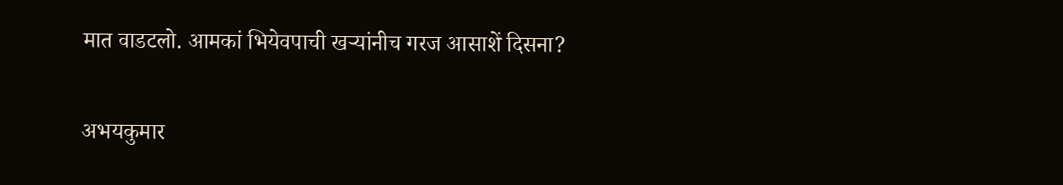मात वाडटलो. आमकां भियेवपाची खर्‍यांनीच गरज आसाशें दिसना?

अभयकुमार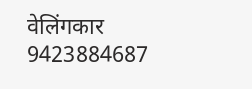वेलिंगकार
9423884687